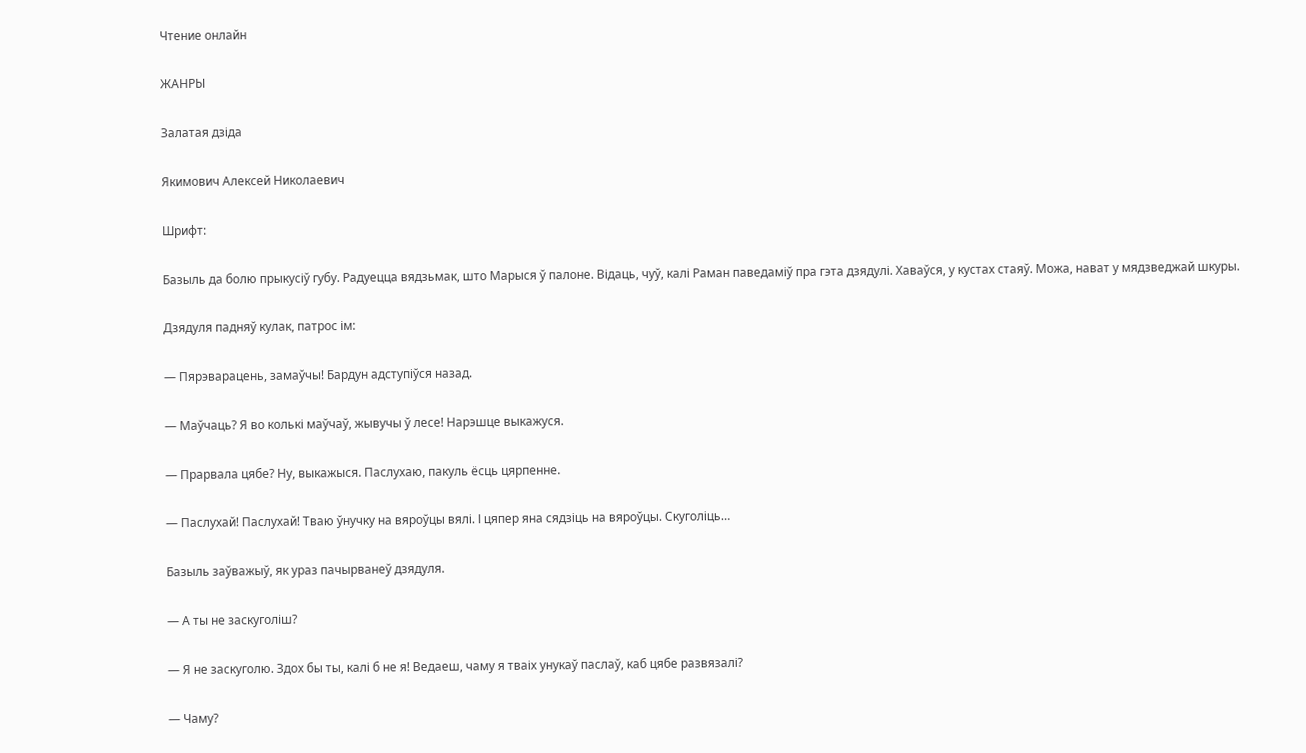Чтение онлайн

ЖАНРЫ

Залатая дзіда

Якимович Алексей Николаевич

Шрифт:

Базыль да болю прыкусіў губу. Радуецца вядзьмак, што Марыся ў палоне. Відаць, чуў, калі Раман паведаміў пра гэта дзядулі. Хаваўся, у кустах стаяў. Можа, нават у мядзведжай шкуры.

Дзядуля падняў кулак, патрос ім:

— Пярэварацень, замаўчы! Бардун адступіўся назад.

— Маўчаць? Я во колькі маўчаў, жывучы ў лесе! Нарэшце выкажуся.

— Прарвала цябе? Ну, выкажыся. Паслухаю, пакуль ёсць цярпенне.

— Паслухай! Паслухай! Тваю ўнучку на вяроўцы вялі. І цяпер яна сядзіць на вяроўцы. Скуголіць…

Базыль заўважыў, як ураз пачырванеў дзядуля.

— А ты не заскуголіш?

— Я не заскуголю. Здох бы ты, калі б не я! Ведаеш, чаму я тваіх унукаў паслаў, каб цябе развязалі?

— Чаму?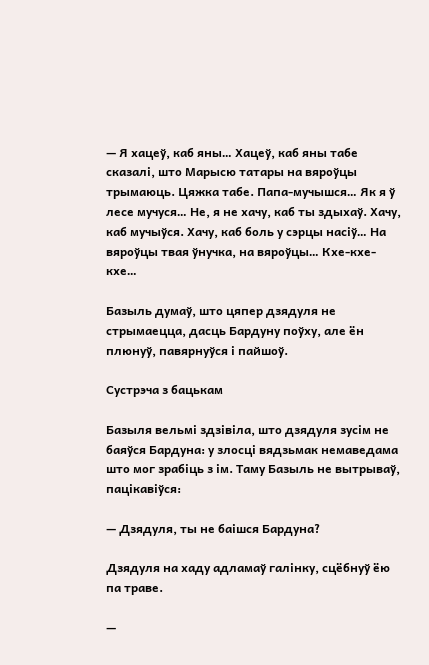— Я хацеў, каб яны… Хацеў, каб яны табе сказалі, што Марысю татары на вяроўцы трымаюць. Цяжка табе. Папа-мучышся… Як я ў лесе мучуся… Не, я не хачу, каб ты здыхаў. Хачу, каб мучыўся. Хачу, каб боль у сэрцы насіў… На вяроўцы твая ўнучка, на вяроўцы… Кхе-кхе-кхе…

Базыль думаў, што цяпер дзядуля не стрымаецца, дасць Бардуну поўху, але ён плюнуў, павярнуўся і пайшоў.

Сустрэча з бацькам

Базыля вельмі здзівіла, што дзядуля зусім не баяўся Бардуна: у злосці вядзьмак немаведама што мог зрабіць з ім. Таму Базыль не вытрываў, пацікавіўся:

— Дзядуля, ты не баішся Бардуна?

Дзядуля на хаду адламаў галінку, сцёбнуў ёю па траве.

—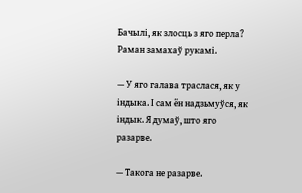Бачылі, як злосць з яго перла? Раман замахаў рукамі.

— У яго галава траслася, як у індыка. І сам ён надзьмуўся, як індык. Я думаў, што яго разарве.

— Такога не разарве.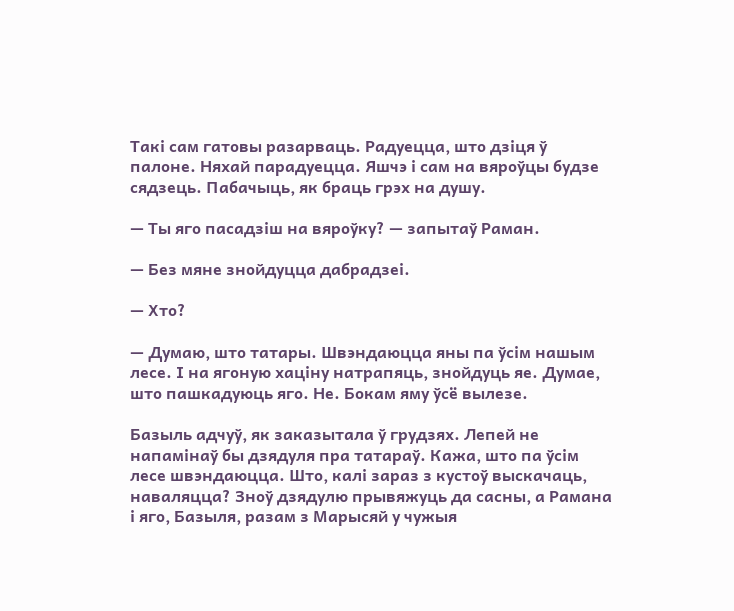Такі сам гатовы разарваць. Радуецца, што дзіця ў палоне. Няхай парадуецца. Яшчэ і сам на вяроўцы будзе сядзець. Пабачыць, як браць грэх на душу.

— Ты яго пасадзіш на вяроўку? — запытаў Раман.

— Без мяне знойдуцца дабрадзеі.

— Хто?

— Думаю, што татары. Швэндаюцца яны па ўсім нашым лесе. І на ягоную хаціну натрапяць, знойдуць яе. Думае, што пашкадуюць яго. Не. Бокам яму ўсё вылезе.

Базыль адчуў, як заказытала ў грудзях. Лепей не напамінаў бы дзядуля пра татараў. Кажа, што па ўсім лесе швэндаюцца. Што, калі зараз з кустоў выскачаць, наваляцца? Зноў дзядулю прывяжуць да сасны, а Рамана і яго, Базыля, разам з Марысяй у чужыя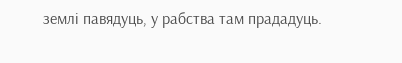землі павядуць, у рабства там прададуць.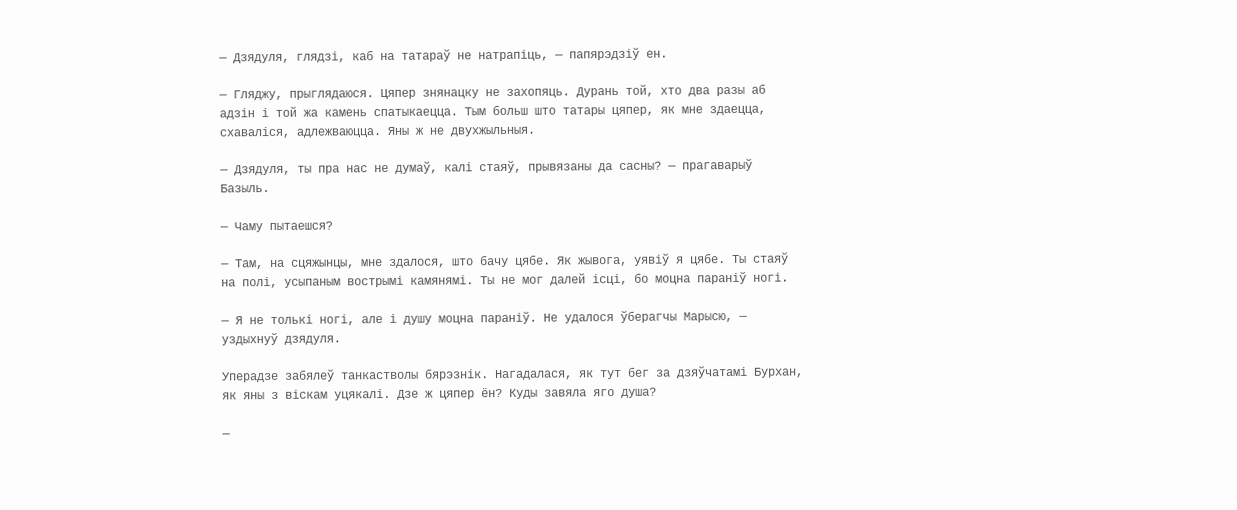— Дзядуля, глядзі, каб на татараў не натрапіць, — папярэдзіў ен.

— Гляджу, прыглядаюся. Цяпер знянацку не захопяць. Дурань той, хто два разы аб адзін і той жа камень спатыкаецца. Тым больш што татары цяпер, як мне здаецца, схаваліся, адлежваюцца. Яны ж не двухжыльныя.

— Дзядуля, ты пра нас не думаў, калі стаяў, прывязаны да сасны? — прагаварыў Базыль.

— Чаму пытаешся?

— Там, на сцяжынцы, мне здалося, што бачу цябе. Як жывога, уявіў я цябе. Ты стаяў на полі, усыпаным вострымі камянямі. Ты не мог далей ісці, бо моцна параніў ногі.

— Я не толькі ногі, але і душу моцна параніў. Не удалося ўберагчы Марысю, — уздыхнуў дзядуля.

Уперадзе забялеў танкастволы бярэзнік. Нагадалася, як тут бег за дзяўчатамі Бурхан, як яны з віскам уцякалі. Дзе ж цяпер ён? Куды завяла яго душа?

—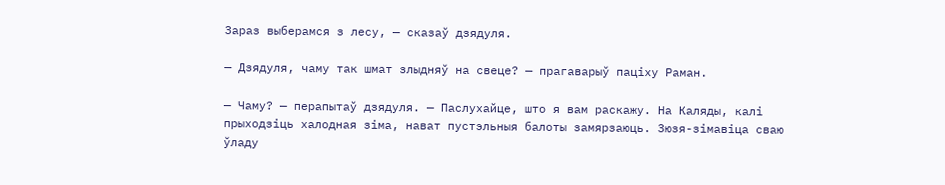Зараз выберамся з лесу, — сказаў дзядуля.

— Дзядуля, чаму так шмат злыдняў на свеце? — прагаварыў паціху Раман.

— Чаму? — перапытаў дзядуля. — Паслухайце, што я вам раскажу. На Каляды, калі прыходзіць халодная зіма, нават пустэльныя балоты замярзаюць. Зюзя-зімавіца сваю ўладу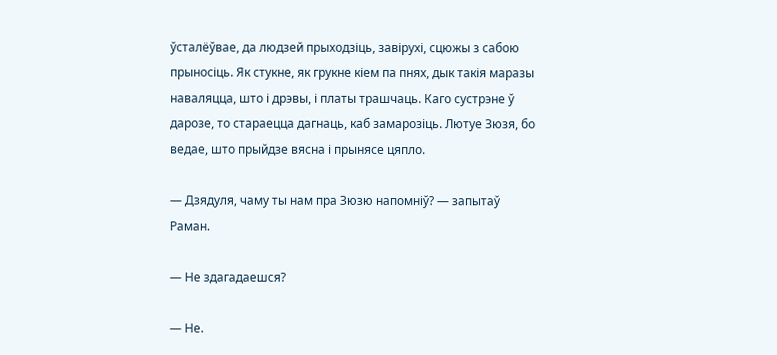ўсталёўвае, да людзей прыходзіць, завірухі, сцюжы з сабою прыносіць. Як стукне, як грукне кіем па пнях, дык такія маразы наваляцца, што і дрэвы, і платы трашчаць. Каго сустрэне ў дарозе, то стараецца дагнаць, каб замарозіць. Лютуе Зюзя, бо ведае, што прыйдзе вясна і прынясе цяпло.

— Дзядуля, чаму ты нам пра Зюзю напомніў? — запытаў Раман.

— Не здагадаешся?

— Не.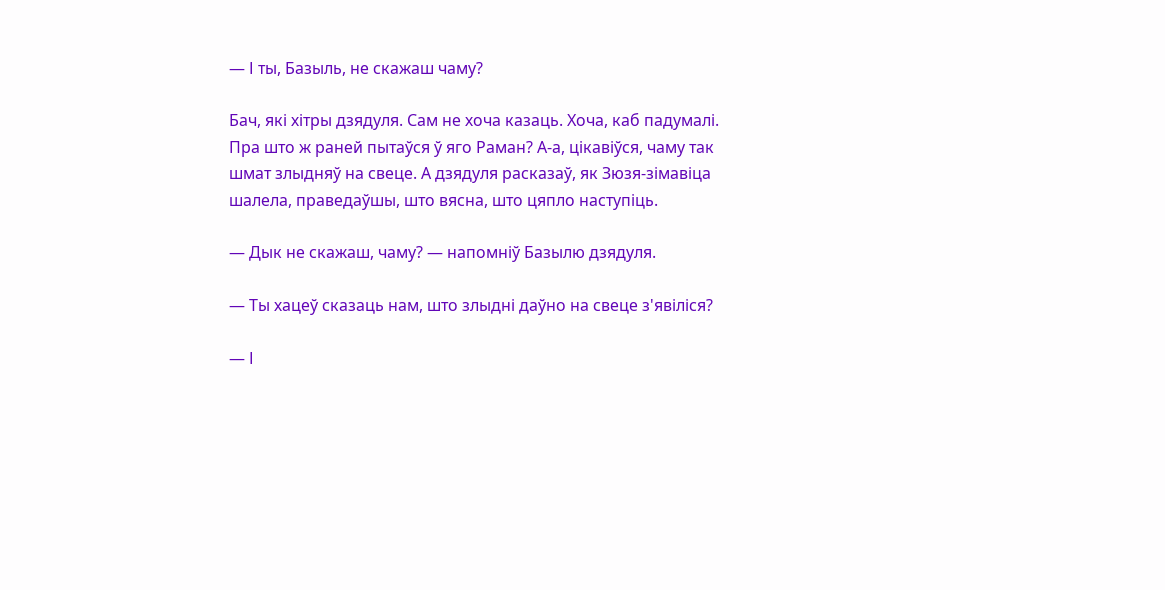— І ты, Базыль, не скажаш чаму?

Бач, які хітры дзядуля. Сам не хоча казаць. Хоча, каб падумалі. Пра што ж раней пытаўся ў яго Раман? А-а, цікавіўся, чаму так шмат злыдняў на свеце. А дзядуля расказаў, як Зюзя-зімавіца шалела, праведаўшы, што вясна, што цяпло наступіць.

— Дык не скажаш, чаму? — напомніў Базылю дзядуля.

— Ты хацеў сказаць нам, што злыдні даўно на свеце з'явіліся?

— І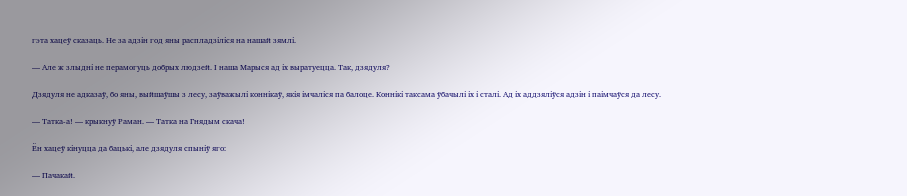гэта хацеў сказаць. Не за адзін год яны распладзіліся на нашай зямлі.

— Але ж злыдні не перамогуць добрых людзей. І наша Марыся ад іх выратуецца. Так, дзядуля?

Дзядуля не адказаў, бо яны, выйшаўшы з лесу, заўважылі коннікаў, якія імчаліся па балоце. Коннікі таксама ўбачылі іх і сталі. Ад іх аддзяліўся адзін і паімчаўся да лесу.

— Татка-а! — крыкнуў Раман. — Татка на Гнядым скача!

Ён хацеў кінуцца да бацькі, але дзядуля спыніў яго:

— Пачакай.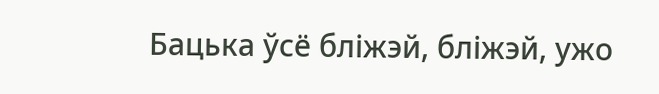Бацька ўсё бліжэй, бліжэй, ужо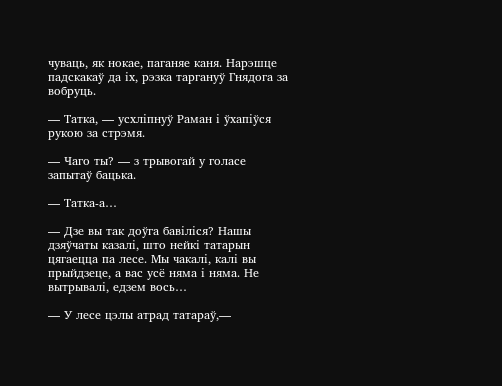чуваць, як нокае, паганяе каня. Нарэшце падскакаў да іх, рэзка таргануў Гнядога за вобруць.

— Татка, — усхліпнуў Раман і ўхапіўся рукою за стрэмя.

— Чаго ты? — з трывогай у голасе запытаў бацька.

— Татка-а…

— Дзе вы так доўга бавіліся? Нашы дзяўчаты казалі, што нейкі татарын цягаецца па лесе. Мы чакалі, калі вы прыйдзеце, а вас усё няма і няма. Не вытрывалі, едзем вось…

— У лесе цэлы атрад татараў,—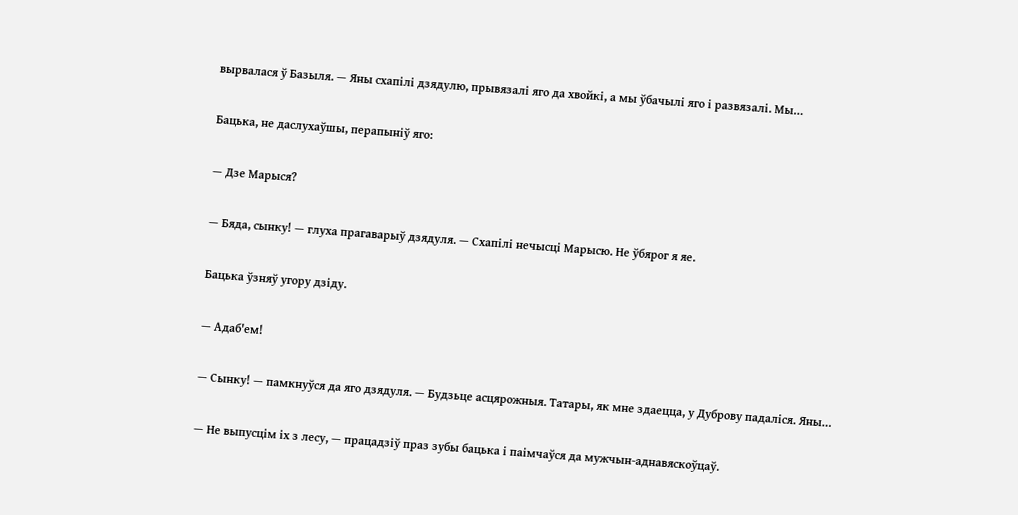вырвалася ў Базыля. — Яны схапілі дзядулю, прывязалі яго да хвойкі, а мы ўбачылі яго і развязалі. Мы…

Бацька, не даслухаўшы, перапыніў яго:

— Дзе Марыся?

— Бяда, сынку! — глуха прагаварыў дзядуля. — Схапілі нечысці Марысю. Не ўбярог я яе.

Бацька ўзняў угору дзіду.

— Адаб'ем!

— Сынку! — памкнуўся да яго дзядуля. — Будзьце асцярожныя. Татары, як мне здаецца, у Дуброву падаліся. Яны…

— Не выпусцім іх з лесу, — працадзіў праз зубы бацька і паімчаўся да мужчын-аднавяскоўцаў.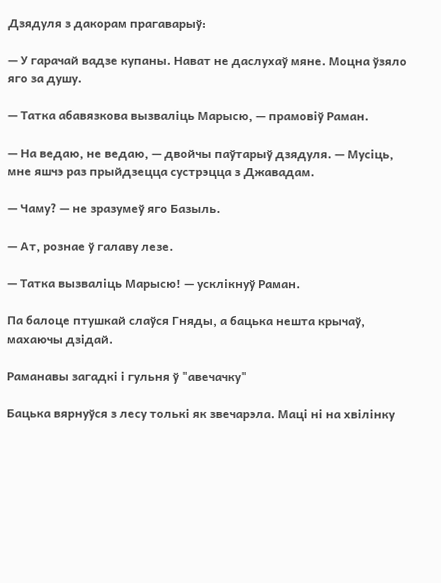Дзядуля з дакорам прагаварыў:

— У гарачай вадзе купаны. Нават не даслухаў мяне. Моцна ўзяло яго за душу.

— Татка абавязкова вызваліць Марысю, — прамовіў Раман.

— На ведаю, не ведаю, — двойчы паўтарыў дзядуля. — Мусіць, мне яшчэ раз прыйдзецца сустрэцца з Джавадам.

— Чаму? — не зразумеў яго Базыль.

— Ат, рознае ў галаву лезе.

— Татка вызваліць Марысю! — усклікнуў Раман.

Па балоце птушкай слаўся Гняды, а бацька нешта крычаў, махаючы дзідай.

Раманавы загадкі і гульня ў "авечачку"

Бацька вярнуўся з лесу толькі як звечарэла. Маці ні на хвілінку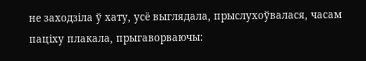не заходзіла ў хату, усё выглядала, прыслухоўвалася, часам паціху плакала, прыгаворваючы: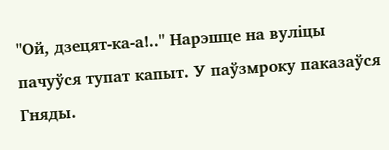"Ой, дзецят-ка-а!.." Нарэшце на вуліцы пачуўся тупат капыт. У паўзмроку паказаўся Гняды.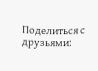Поделиться с друзьями: